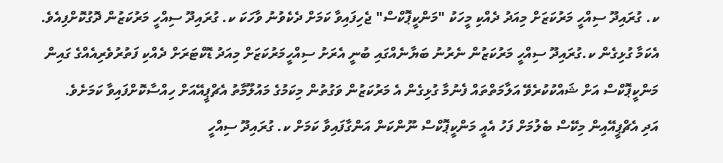ކ. ގުރައިދޫ ސިއްހީ މަރުކަޒަށް މިއަދު ދެއްކި މީހަކު "މަންކީޕޮކްސް" ޖެހިފައިވާ ކަމަށް ދެކެވުނު ވާހަކަ ކ. ގުރައިދޫ ސިއްހީ މަރުކަޒުން ދޮގުކޮށްފިއެވެ.
އެކަމާ ގުޅިގެން ކ.ގުރައިދޫ ސިއްހީ މަރުކަޒުން ނެރުނު ބަޔާނެއްގައި ބުނީ އެރަށު ސިއްހީމަރުކަޒަށް މިއަދު ޑޮކްޓަރަށް ދެއްކި ފަތުރުވެރިއެއްގެ ގައިން މަންކީޕޮކްސް އަށް ޝައްކުކުރެވޭ އަލާމަތްތައް ފެނުމާ ގުޅިގެން އެ މަރުކަޒުން ވަގުތުން މިކަމުގެ މައުލޫމާތު އެޗްޕީއޭއަށް ހިއްސާކޮށްފައިވާ ކަމަށެވެ.
އަދި އެޗްޕީއޭއިން މިކޭސް ބެލުމަށް ފަހު އެއީ މަންކީޕޮކްސް ނޫންކަން އަންގާފައިވާ ކަމަށް ކ. ގުރައިދޫ ސިއްހީ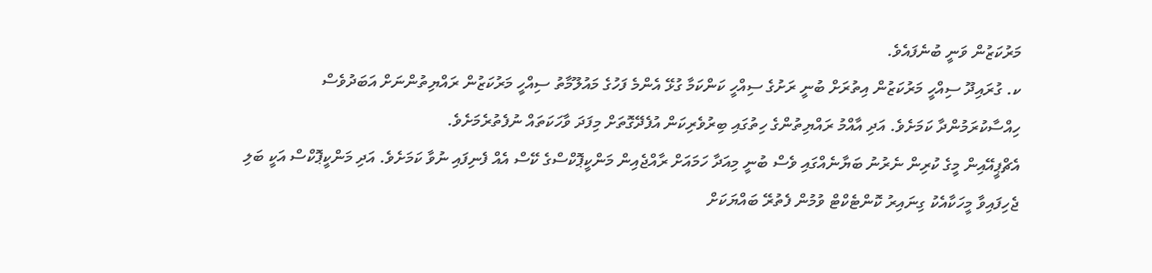މަރުކަޒުން ވަނީ ބުނެފައެވެ.
ކ. ގުރައިދޫ ސިއްހީ މަރުކަޒުން އިތުރަށް ބުނީ ރަށުގެ ސިއްހީ ކަންކަމާ ގުޅޭ އެންމެ ފަހުގެ މައުލޫމާތު ސިއްހީ މަރުކަޒުން ރައްޔިތުންނަށް އަބަދުވެސް ހިއްސާކުރަމުންދާ ކަމަށެވެ. އަދި އާއްމު ރައްޔިތުންގެ ހިތުގައި ބިރުވެރިކަން އުފެދޭގޮތަށް މިފަދަ ވާހަކަތައް ނުފެތުރެމަށެވެ.
އެޗްޕީއޭއިން މީގެ ކުރިން ނެރުނު ބަޔާނެއްގައި ވެސް ބުނީ މިއަދާ ހަމައަށް ރާއްޖެއިން މަންކީޕޮކްސްގެ ކޭސް އެއް ފެނިފައި ނުވާ ކަމަށެވެ. އަދި މަންކީޕޮކްސް އަކީ ބަލި ޖެހިފައިވާ މީހަކާއެކު ގިނައިރު ކޮންޓެކްޓް ވުމުން ފެތުރޭ ބައްޔަކަށް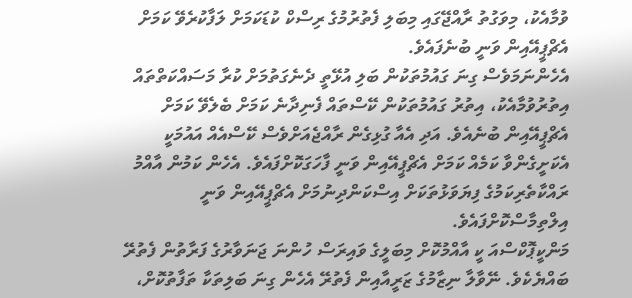ވުމާއެކު، މިވަގުތު ރާއްޖޭގައި މިބަލި ފެތުރުމުގެ ރިސްކް ކުޑަކަމަށް ލަފާކުރެވޭ ކަމަށް އެޗްޕީއޭއިން ވަނީ ބުނެފައެވެ.
އެހެންނަމަވެސް ގިނަ ގައުމުތަކުން ބަލި އުޅޭތީ ދެނެގަތުމަށް ކުރާ މަސައްކަތްތައް އިތުރުވުމާއެކު، އިތުރު ގައުމުތަކުން ކޭސްތައް ފެނިދާނެ ކަމަށް ބެލެވޭ ކަމަށް އެޗްޕީއޭއިން ބުނެއެވެ. އަދި އެއާ ގުޅިގެން ރާއްޖެއަށްވެސް ކޭސްއެއް އައުމަކީ އެކަށީގެންވާ ކަމެއް ކަމަށް އެޗްޕީއޭއިން ވަނީ ފާހަގަކޮށްފައެވެ. އެހެން ކަމުން އާއްމު ރައްކާތެރިކަމުގެ ފިޔަވަޅުތަކަށް އިސްކަންދިނުމަށް އެޗްޕީއޭއިން ވަނީ އިލްތިމާސްކޮށްފައެވެ.
މަންކީޕޮކްސްއަ ކީ އާއްމުކޮށް މިބަލީގެ ވައިރަސް ހުންނަ ޖަނަވާރުގެ ފަރާތުން ފެތުރޭ ބައްޔެކެވެ. ނޭވާލާ ނިޒާމުގެ ޒަރީއާއިން ފެތުރޭ އެހެން ގިނަ ބަލިތަކާ ތަފާތުކޮށް،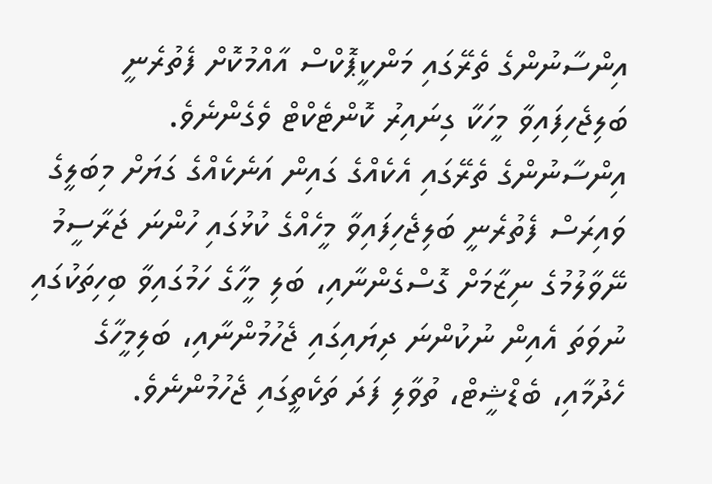އިންސާނުންގެ ތެރޭގައި މަންކީޕޮކްސް އާއްމުކޮށް ފެތުރެނީ ބަލިޖެހިފައިވާ މީހަކާ ގިނައިރު ކޮންޓެކްޓް ވެގެންނެވެ. އިންސާނުންގެ ތެރޭގައި އެކެއްގެ ގައިން އަނެކެއްގެ ގަޔަށް މިބަލީގެ ވައިރަސް ފެތުރެނީ ބަލިޖެހިފައިވާ މީހެއްގެ ކުޅުގައި ހުންނަ ޖަރާސީމު ނޭވާލުމުގެ ނިޒާމަށް ގޮސްގެންނާއި، ބަލި މީހާގެ ހަމުގައިވާ ބިހިތަކުގައި ނުވަތަ އެއިން ނުކުންނަ ދިޔައިގައި ޖެހުމުންނާއި، ބަލިމީހާގެ ހެދުމާއި، ބެޑްޝީޓް، ތުވާލި ފަދަ ތަކެތީގައި ޖެހުމުންނެވެ.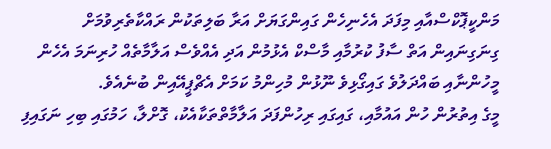މަންކީޕޮކްސްއާއި މިފަދަ އެހެނިހެން ގައިންގަޔަށް އަރާ ބަލިތަކުން ރައްކާތެރިވުމަށް ގިނަގިނައިން އަތް ސާފު ކުރުމާއި މާސްކް އެޅުމުން އަދި އެއްވެސް އަލާމާތެއް ހުރިނަމަ އެހެން މީހުންނާއި ބައްދަލުވެ ގައިގޯޅިވެ ނޫޅުން މުހިންމު ކަމަށް އެޗްޕީއޭއިން ބުނެއެވެ.
މީގެ އިތުރުން ހުން އައުމާއި، ގައިގައި ރިހުންފަދަ އަލާމާތްތަކާއެކު، ގޮށްލާ، ހަމުގައި ބިހި ނަގައިފި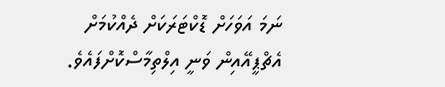ނަމަ އަވަހަށް ޑޮކްޓަރަކަށް ދެއްކުމަށް އެޗްޕީއޭއިން ވަނީ އިލްތިމާސްކޮށްފައެވެ.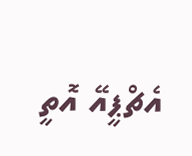އެޗްޕީއޭ އޮތީ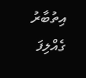އިތުބާރު ގެއްލިފަ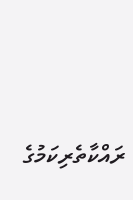ރައްކާތެރިކަމުގެ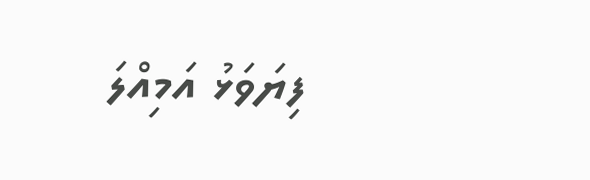ފިޔަވަޅު އަމިއްލަ